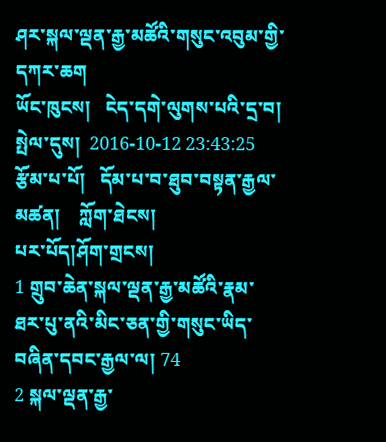ཤར་སྐལ་ལྡན་རྒྱ་མཚོའི་གསུང་འབུམ་གྱི་དཀར་ཆག
ཡོང་ཁུངས།   ངེད་དགེ་ལུགས་པའི་དྲ་བ།     སྤེལ་དུས།  2016-10-12 23:43:25     རྩོམ་པ་པོ།   དོམ་པ་བ་ཐུབ་བསྟན་རྒྱལ་མཚན།    ཀློག་ཐེངས།
པར་པོད།ཤོག་གྲངས།
1 གྲུབ་ཆེན་སྐལ་ལྡན་རྒྱ་མཚོའི་རྣམ་ཐར་པུ་ནའི་མིང་ཅན་གྱི་གསུང་ཡིད་བཞིན་དབང་རྒྱལ་ལ། 74
2 སྐལ་ལྡན་རྒྱ་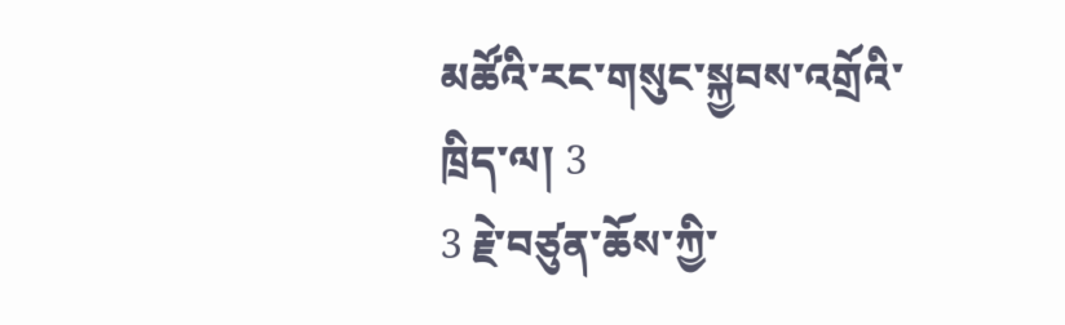མཚོའི་རང་གསུང་སྐྱབས་འགྲོའི་ཁྲིད་ལ། 3
3 རྗེ་བཙུན་ཆོས་ཀྱི་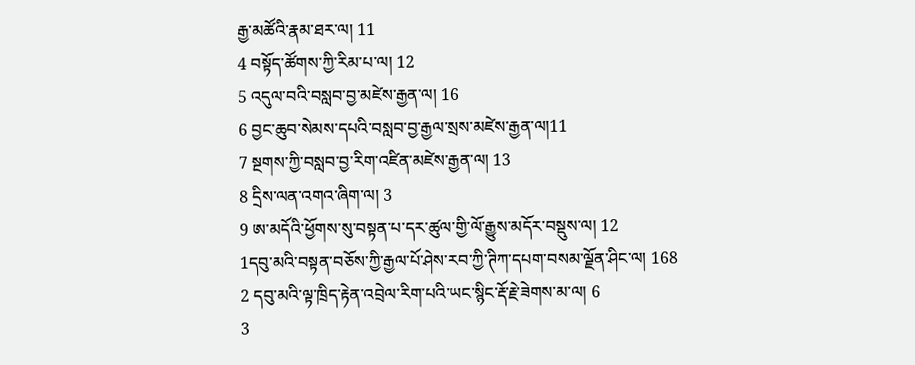རྒྱ་མཚོའི་རྣམ་ཐར་ལ། 11
4 བསྟོད་ཚོགས་ཀྱི་རིམ་པ་ལ། 12
5 འདུལ་བའི་བསླབ་བྱ་མཛེས་རྒྱན་ལ། 16
6 བྱང་ཆུབ་སེམས་དཔའི་བསླབ་བྱ་རྒྱལ་སྲས་མཛེས་རྒྱན་ལ།11
7 སྔགས་ཀྱི་བསླབ་བྱ་རིག་འཛིན་མཛེས་རྒྱན་ལ། 13
8 དྲིས་ལན་འགའ་ཞིག་ལ། 3
9 ཨ་མདོའི་ཕྱོགས་སུ་བསྟན་པ་དར་ཚུལ་གྱི་ལོ་རྒྱུས་མདོར་བསྡུས་ལ། 12
1དབུ་མའི་བསྟན་བཅོས་ཀྱི་རྒྱལ་པོ་ཤེས་རབ་ཀྱི་ཊིཀ་དཔག་བསམ་ལྗོན་ཤིང་ལ། 168
2 དབུ་མའི་ལྟ་ཁྲིད་རྟེན་འབྲེལ་རིག་པའི་ཡང་སྙིང་རྡོ་རྗེ་ཟེགས་མ་ལ། 6
3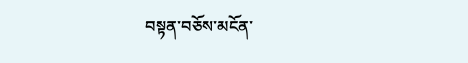བསྟན་བཅོས་མངོན་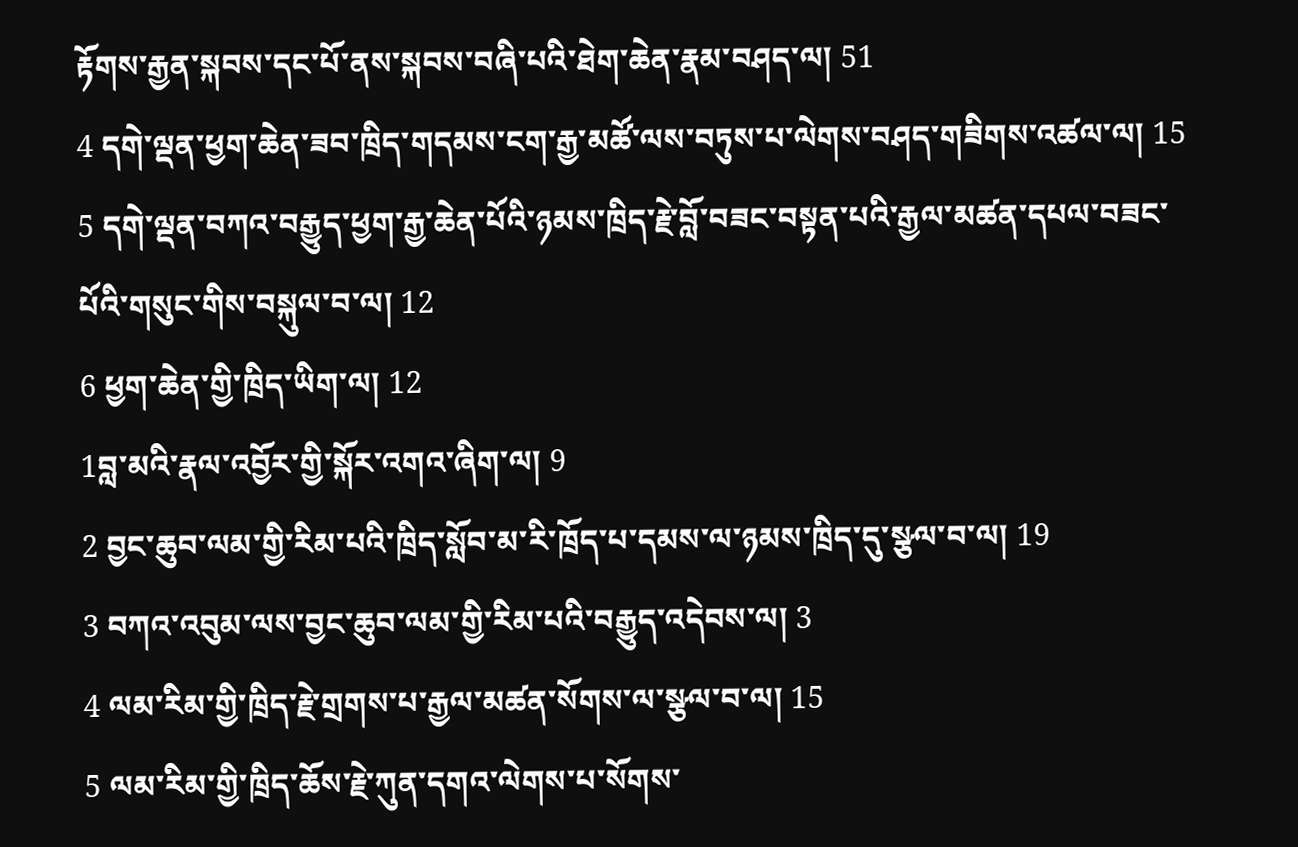རྟོགས་རྒྱན་སྐབས་དང་པོ་ནས་སྐབས་བཞི་པའི་ཐེག་ཆེན་རྣམ་བཤད་ལ། 51
4 དགེ་ལྡན་ཕྱག་ཆེན་ཟབ་ཁྲིད་གདམས་ངག་རྒྱ་མཚོ་ལས་བཏུས་པ་ལེགས་བཤད་གཟིགས་འཚལ་ལ། 15
5 དགེ་ལྡན་བཀའ་བརྒྱུད་ཕྱག་རྒྱ་ཆེན་པོའི་ཉམས་ཁྲིད་རྗེ་བློ་བཟང་བསྟན་པའི་རྒྱལ་མཚན་དཔལ་བཟང་པོའི་གསུང་གིས་བསྐུལ་བ་ལ། 12
6 ཕྱག་ཆེན་གྱི་ཁྲིད་ཡིག་ལ། 12
1བླ་མའི་རྣལ་འབྱོར་གྱི་སྐོར་འགའ་ཞིག་ལ། 9
2 བྱང་ཆུབ་ལམ་གྱི་རིམ་པའི་ཁྲིད་སློབ་མ་རི་ཁྲོད་པ་དམས་ལ་ཉམས་ཁྲིད་དུ་སྩལ་བ་ལ། 19
3 བཀའ་འབུམ་ལས་བྱང་ཆུབ་ལམ་གྱི་རིམ་པའི་བརྒྱུད་འདེབས་ལ། 3
4 ལམ་རིམ་གྱི་ཁྲིད་རྗེ་གྲགས་པ་རྒྱལ་མཚན་སོགས་ལ་སྩལ་བ་ལ། 15
5 ལམ་རིམ་གྱི་ཁྲིད་ཆོས་རྗེ་ཀུན་དགའ་ལེགས་པ་སོགས་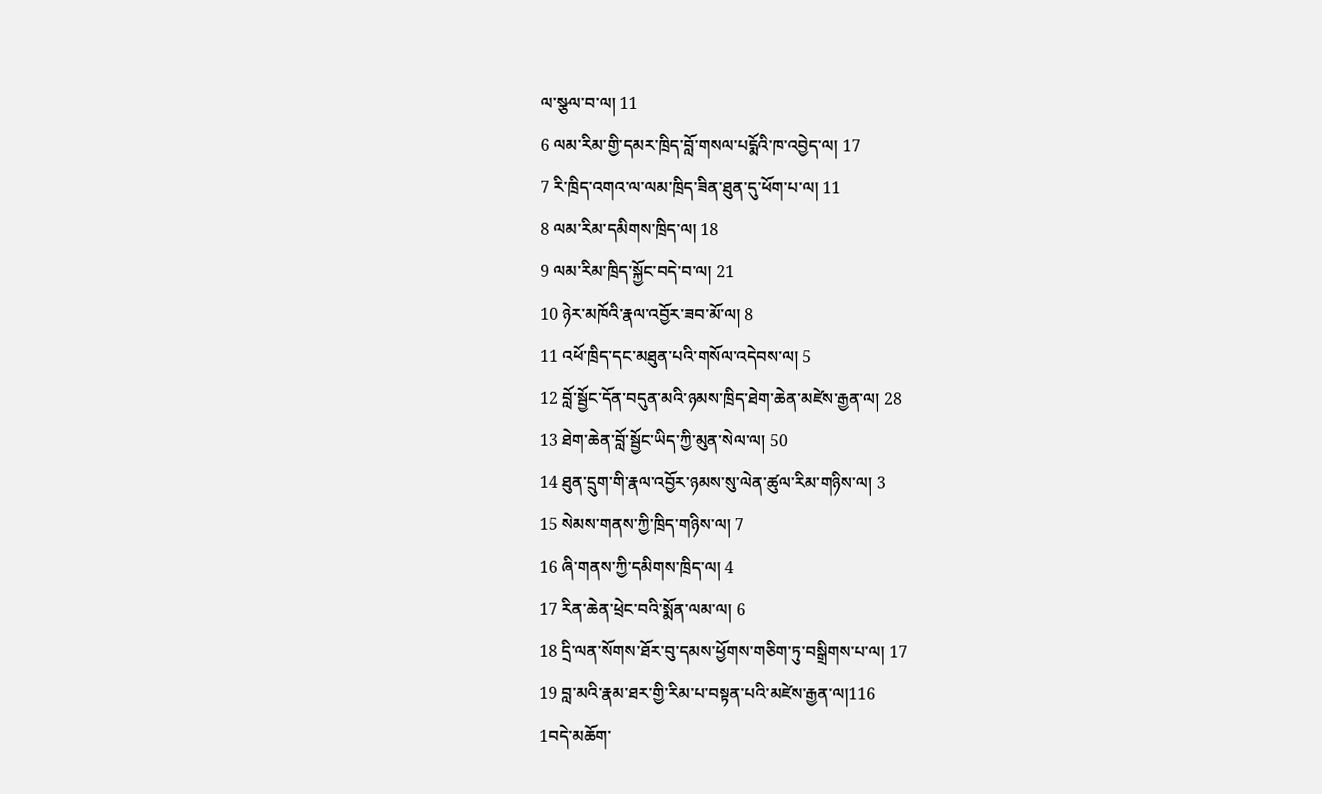ལ་སྩལ་བ་ལ། 11
6 ལམ་རིམ་གྱི་དམར་ཁྲིད་བློ་གསལ་པདྨོའི་ཁ་འབྱེད་ལ། 17
7 རི་ཁྲིད་འགའ་ལ་ལམ་ཁྲིད་ཟིན་ཐུན་དུ་ཕོག་པ་ལ། 11
8 ལམ་རིམ་དམིགས་ཁྲིད་ལ། 18
9 ལམ་རིམ་ཁྲིད་སྐྱོང་བདེ་བ་ལ། 21
10 ཉེར་མཁོའི་རྣལ་འབྱོར་ཟབ་མོ་ལ། 8
11 འཕོ་ཁྲིད་དང་མཐུན་པའི་གསོལ་འདེབས་ལ། 5
12 བློ་སྦྱོང་དོན་བདུན་མའི་ཉམས་ཁྲིད་ཐེག་ཆེན་མཛེས་རྒྱན་ལ། 28
13 ཐེག་ཆེན་བློ་སྦྱོང་ཡིད་ཀྱི་མུན་སེལ་ལ། 50
14 ཐུན་དྲུག་གི་རྣལ་འབྱོར་ཉམས་སུ་ལེན་ཚུལ་རིམ་གཉིས་ལ། 3
15 སེམས་གནས་ཀྱི་ཁྲིད་གཉིས་ལ། 7
16 ཞི་གནས་ཀྱི་དམིགས་ཁྲིད་ལ། 4
17 རིན་ཆེན་ཕྲེང་བའི་སྨོན་ལམ་ལ། 6
18 དྲི་ལན་སོགས་ཐོར་བུ་དམས་ཕྱོགས་གཅིག་ཏུ་བསྒྲིགས་པ་ལ། 17
19 བླ་མའི་རྣམ་ཐར་གྱི་རིམ་པ་བསྟན་པའི་མཛེས་རྒྱན་ལ།116
1བདེ་མཆོག་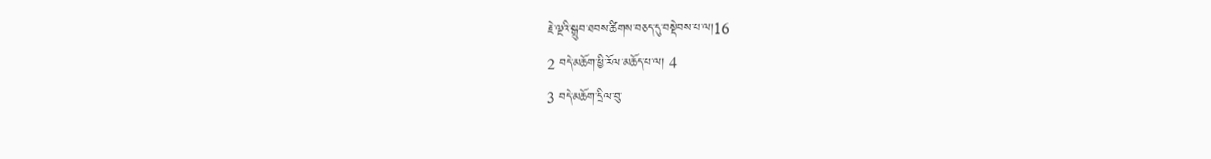རྗེ་ལྔའི་སྒྲུབ་ཐབས་ཚིགས་བཅད་དུ་བསྡེབས་པ་ལ།16
2 བདེ་མཆོག་ཕྱི་རོལ་མཆོད་པ་ལ། 4
3 བདེ་མཆོག་དྲིལ་བུ་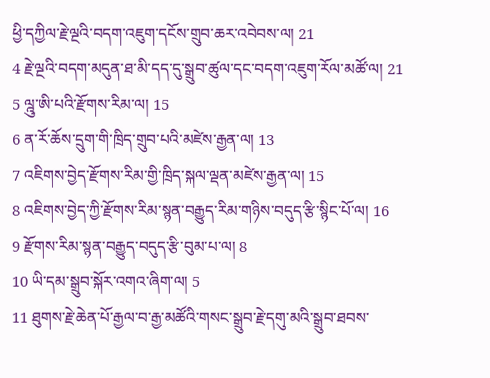ཕྱི་དཀྱིལ་རྗེ་ལྔའི་བདག་འཇུག་དངོས་གྲུབ་ཆར་འབེབས་ལ། 21
4 རྗེ་ལྔའི་བདག་མདུན་ཐ་མི་དད་དུ་སྒྲུབ་ཚུལ་དང་བདག་འཇུག་རོལ་མཚོ་ལ། 21
5 ལྰུ་ཨི་པའི་རྫོགས་རིམ་ལ། 15
6 ན་རོ་ཆོས་དྲུག་གི་ཁྲིད་གྲུབ་པའི་མཛེས་རྒྱན་ལ། 13
7 འཇིགས་བྱེད་རྫོགས་རིམ་གྱི་ཁྲིད་སྐལ་ལྡན་མཛེས་རྒྱན་ལ། 15
8 འཇིགས་བྱེད་ཀྱི་རྫོགས་རིམ་སྙན་བརྒྱུད་རིམ་གཉིས་བདུད་རྩི་སྙིང་པོ་ལ། 16
9 རྫོགས་རིམ་སྙན་བརྒྱུད་བདུད་རྩི་བུམ་པ་ལ། 8
10 ཡི་དམ་སྒྲུབ་སྐོར་འགའ་ཞིག་ལ། 5
11 ཐུགས་རྗེ་ཆེན་པོ་རྒྱལ་བ་རྒྱ་མཚོའི་གསང་སྒྲུབ་རྗེ་དགུ་མའི་སྒྲུབ་ཐབས་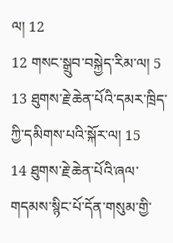ལ། 12
12 གསང་སྒྲུབ་བསྐྱེད་རིམ་ལ། 5
13 ཐུགས་རྗེ་ཆེན་པོའི་དམར་ཁྲིད་ཀྱི་དམིགས་པའི་སྐོར་ལ། 15
14 ཐུགས་རྗེ་ཆེན་པོའི་ཞལ་གདམས་སྙིང་པོ་དོན་གསུམ་གྱི་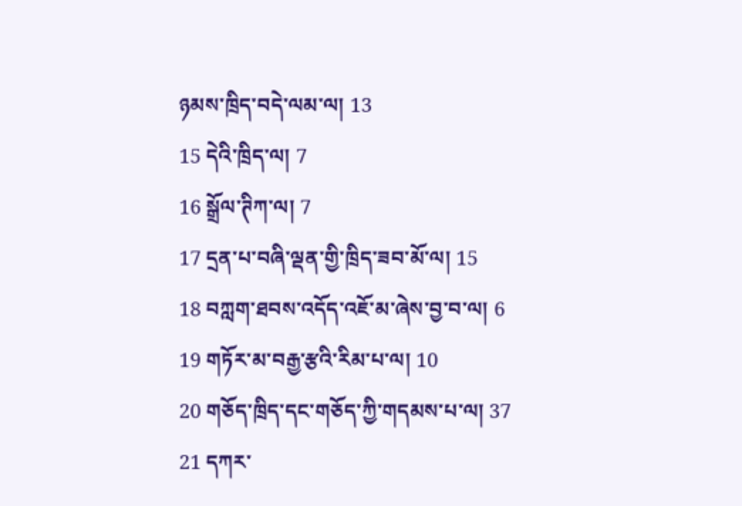ཉམས་ཁྲིད་བདེ་ལམ་ལ། 13
15 དེའི་ཁྲིད་ལ། 7
16 སྒྲོལ་ཊིཀ་ལ། 7
17 དྲན་པ་བཞི་ལྡན་གྱི་ཁྲིད་ཟབ་མོ་ལ། 15
18 བཀླག་ཐབས་འདོད་འཇོ་མ་ཞེས་བྱ་བ་ལ། 6
19 གཏོར་མ་བརྒྱ་རྩའི་རིམ་པ་ལ། 10
20 གཅོད་ཁྲིད་དང་གཅོད་ཀྱི་གདམས་པ་ལ། 37
21 དཀར་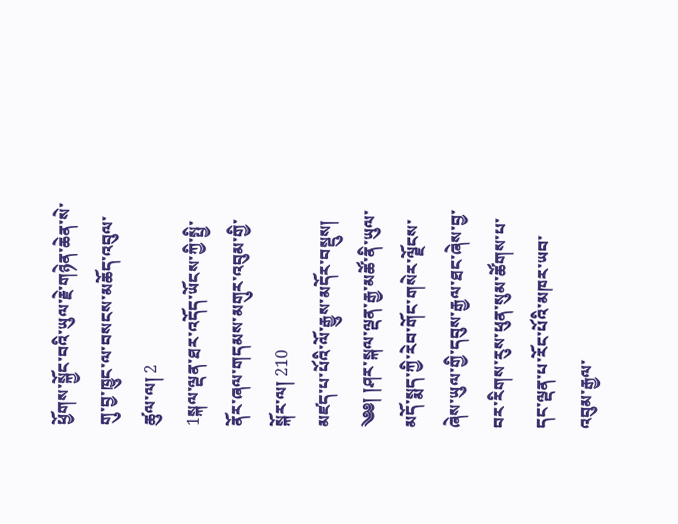ཕྱོགས་སྐྱོང་བའི་ཡུལ་རྗེ་གཉེན་ཆེན་སེ་གུ་བྱ་ཁྱུང་ལ་བསངས་མཆོད་འབུལ་ཚུལ་ལ། 2
1སྐལ་ལྡན་ཐར་འདོད་ཡོངས་ཀྱི་སྤྱི་ནོར་ཞལ་གདམས་མགུར་འབུམ་གྱི་སྐོར་ལ། 210
མཛད་པ་པོའི་ལོ་རྒྱུས་མདོར་བསྡུས།
༄༅། །ཤར་སྐལ་ལྡན་རྒྱ་མཚོ་ནི་ཡུལ་མདོ་སྨད་ཀྱི་རེབ་གོང་གསེར་ལྗོངས་ཞེས་ཡུལ་གྱི་དབུས་རྒྱལ་ཐང་ཞེས་བྱ་བར་རིགས་རུས་ཕུན་སུམ་ཚོགས་པ་དང་ལྡན་པ་རོང་པོའི་མཁར་ཡབ་འབུམ་རྒྱལ་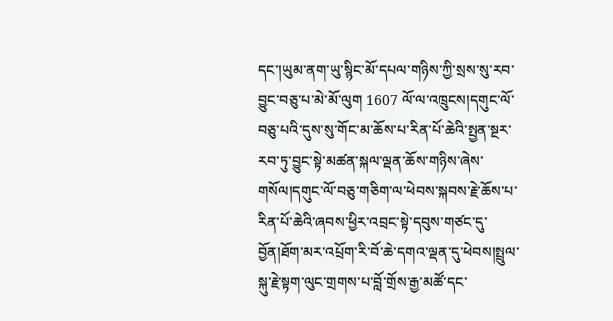དང་།ཡུམ་ནག་ཡུ་སྙིང་མོ་དཔལ་གཉིས་ཀྱི་སྲས་སུ་རབ་བྱུང་བཅུ་པ་མེ་མོ་ལུག 1607 ལོ་ལ་འཁྲུངས།དགུང་ལོ་བཅུ་པའི་དུས་སུ་གོང་མ་ཆོས་པ་རིན་པོ་ཆེའི་སྤྱན་སྔར་རབ་ཏུ་བྱུང་སྟེ་མཚན་སྐལ་ལྡན་ཆོས་གཉིས་ཞེས་གསོལ།དགུང་ལོ་བཅུ་གཅིག་ལ་ཕེབས་སྐབས་རྗེ་ཆོས་པ་རིན་པོ་ཆེའི་ཞབས་ཕྱིར་འབྲང་སྟེ་དབུས་གཙང་དུ་བྱོན།ཐོག་མར་འཔྲོག་རི་བོ་ཆེ་དགའ་ལྡན་དུ་ཕེབས།སྤྲུལ་སྐུ་རྗེ་སྟག་ལུང་གྲགས་པ་བློ་གྲོས་རྒྱ་མཚོ་དང་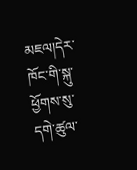མཇལ།དེར་ཁོང་གི་སྐུ་ཕྱོགས་སུ་དགེ་ཚུལ་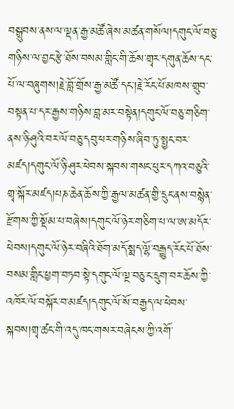བསྒྲུབས་ནས་ལ་ལྡན་རྒྱ་མཚོ་ཞེས་མཚན་གསོལ།དགུང་ལོ་བཅུ་གཉིས་ལ་བྱང་རྩེ་ཐོས་བསམ་གླིང་གི་ཆོས་གྲྭར་དགུན་ཆོས་དང་པོ་ལ་བཞུགས།རྗེ་བློ་གྲོས་རྒྱ་མཚོ་དང་།རྗེ་རོང་པོ་མཁས་གྲུབ་བསྟན་པ་དར་རྒྱས་གཉིས་བླ་མར་བསྟེན།དགུང་ལོ་བཅུ་གཅིག་ནས་ཉི་ཤུའི་བར་ལོ་བཅུ་དབུ་ཕར་གཉིས་ཞིབ་ཏུ་སྤྱང་བར་མཛད།དགུང་ལོ་ཉི་ཤུར་ཕེབས་སྐབས་གསང་ཕུར་དཀའ་བཅུའི་གྲྭ་སྐོར་མཛད།པཎ་ཆེན་ཆོས་ཀྱི་རྒྱལ་མཚན་གྱི་དྲུང་ནས་བསྙེན་རྫོགས་ཀྱི་སྡོམ་པ་བཞེས།དགུང་ལོ་ཉེར་གཅིག་པ་ལ་ཨ་མདོར་ཕེབས།དགུང་ལོ་ཉེར་བཞིའི་ཐོག་མདོ་སྨད་ལྷོ་བརྒྱུད་རོང་པོ་ཐོས་བསམ་གླིང་ཕྱག་བཏབ་སྟེ་དགུང་ལོ་ལྔ་བཅུ་ང་དྲུག་བར་ཆོས་ཀྱི་འཁོར་ལོ་བསྐོར་བ་མཛད།དགུང་ལོ་སོ་བརྒྱད་ལ་ཕེབས་སྐབས།གྲྭ་ཚང་གི་འདུ་ཁང་གསར་བཞེངས་ཀྱི་འགོ་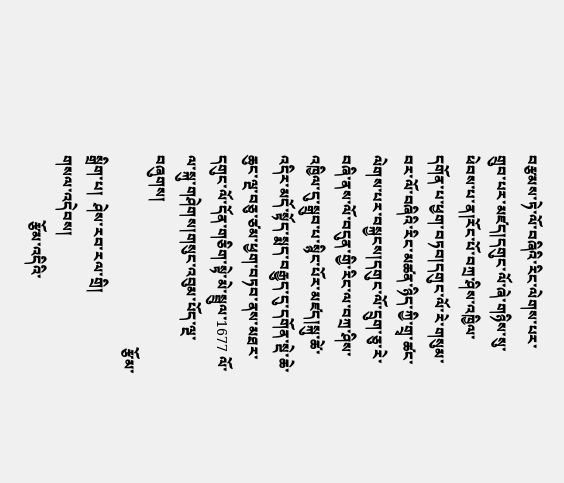བརྩམས་ཏེ་ལོ་བཞིའི་རིང་ལེགས་པར་གྲུབ་པར་མཛད།དགུང་ལོ་ཞེ་གཉིས་སུ་ཕེབས་པ་ན།རོང་པོ་བཀྲ་ཤིས་འཁྱིལ་དགོན་པ་ཕྱག་བཏབ།དགུང་ལོ་རེ་གསུམ་བར་ལོ་བཞིའི་རིང་མཚན་ཉིད་ཀྱི་གྲྭ་ཚང་ལེགས་པར་བསྐྱངས།དགུང་ལོ་དྲུག་ཅུ་རེ་བཞི་ནས་ལོ་བདུན་གྱི་རིང་ལ་བཀྲ་ཤིས་འཁྱིལ་དུ་སྒྲུབ་པ་སྙིང་པོར་མཛད།སྐུ་ཚེ་འདིར་མདོ་སྟོད་སྨད་བརྒྱུད་དུ་དགོན་སྡེ་ཆེ་ཆུང་ལྔ་བཅུ་ཙམ་ཕྱག་བཏབ་ནས་མཐར་དགུང་ལོ་དོན་གཅིག་སྟེ་མེ་སྦྲུལ་1677 ལོ་ལ་སྐུ་གཤེགས།གསུང་འབུམ་པོད་ལྔ་བཞུགས།
                                                     རྩོམ་སྒྲིག་པ།  ཤེས་རབ་རལ་གྲི།
གསལ་འདེབས།
                  རྩོམ་འདིའི་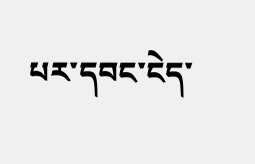པར་དབང་ངེད་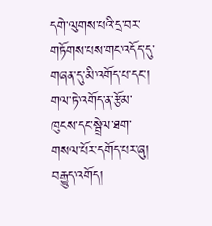དགེ་ལུགས་པའི་དྲ་བར་གཏོགས་པས་གང་འདོད་དུ་གཞན་དུ་མི་འགོད་པ་དང་། གལ་ཏེ་འགོད་ན་རྩོམ་ཁུངས་དང་སྦྲེལ་ཐག་གསལ་པོར་དགོད་པར་ཞུ།
བརྒྱུད་འགོད།